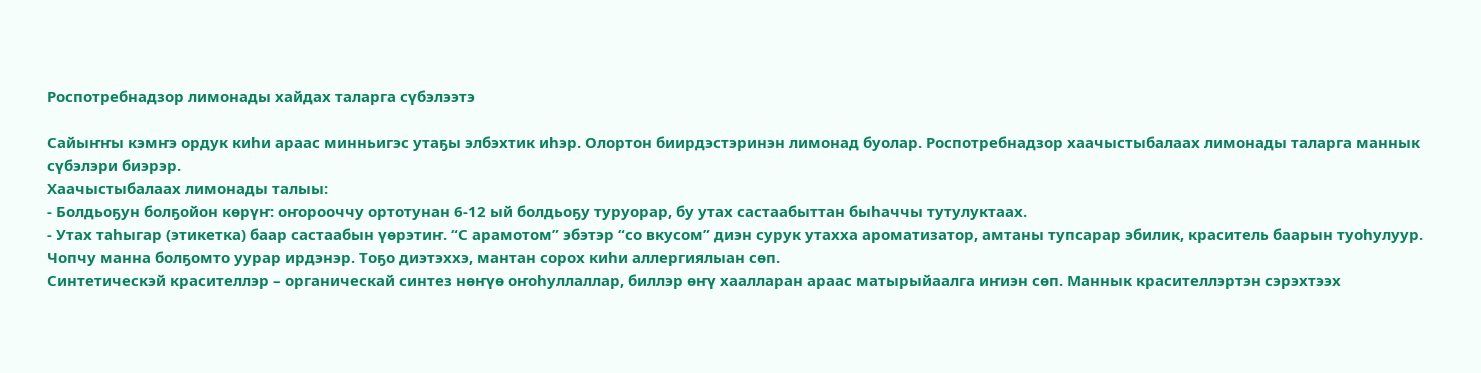Роспотребнадзор лимонады хайдах таларга сүбэлээтэ

Сайыҥҥы кэмҥэ ордук киһи араас минньигэс утаҕы элбэхтик иһэр. Олортон биирдэстэринэн лимонад буолар. Роспотребнадзор хаачыстыбалаах лимонады таларга маннык сүбэлэри биэрэр.
Хаачыстыбалаах лимонады талыы:
- Болдьоҕун болҕойон көрүҥ: оҥорооччу ортотунан 6-12 ый болдьоҕу туруорар, бу утах састаабыттан быһаччы тутулуктаах.
- Утах таһыгар (этикетка) баар састаабын үөрэтиҥ. “С арамотом” эбэтэр “со вкусом” диэн сурук утахха ароматизатор, амтаны тупсарар эбилик, краситель баарын туоһулуур. Чопчу манна болҕомто уурар ирдэнэр. Тоҕо диэтэххэ, мантан сорох киһи аллергиялыан сөп.
Синтетическэй красителлэр – органическай синтез нөҥүө оҥоһуллаллар, биллэр өҥү хаалларан араас матырыйаалга иҥиэн сөп. Маннык красителлэртэн сэрэхтээх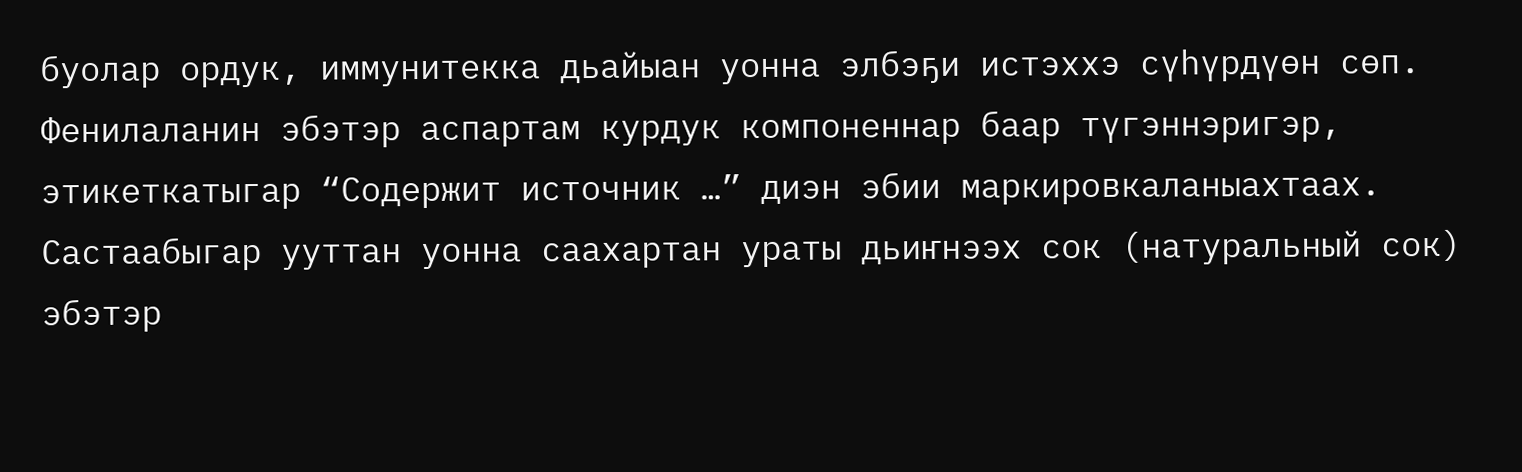буолар ордук, иммунитекка дьайыан уонна элбэҕи истэххэ сүһүрдүөн сөп. Фенилаланин эбэтэр аспартам курдук компоненнар баар түгэннэригэр, этикеткатыгар “Содержит источник …” диэн эбии маркировкаланыахтаах.
Састаабыгар ууттан уонна саахартан ураты дьиҥнээх сок (натуральный сок) эбэтэр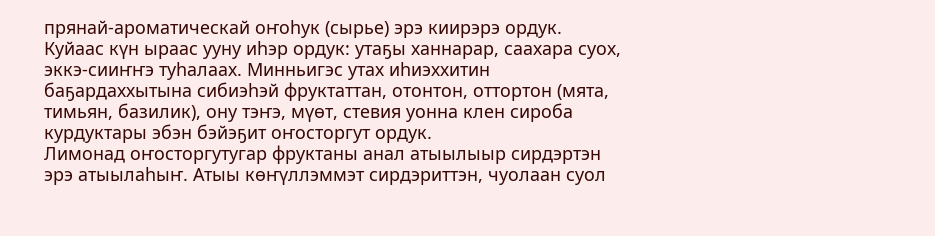прянай-ароматическай оҥоһук (сырье) эрэ киирэрэ ордук.
Куйаас күн ыраас ууну иһэр ордук: утаҕы ханнарар, саахара суох, эккэ-сииҥҥэ туһалаах. Минньигэс утах иһиэххитин баҕардаххытына сибиэһэй фруктаттан, отонтон, оттортон (мята, тимьян, базилик), ону тэҥэ, мүөт, стевия уонна клен сироба курдуктары эбэн бэйэҕит оҥосторгут ордук.
Лимонад оҥосторгутугар фруктаны анал атыылыыр сирдэртэн эрэ атыылаһыҥ. Атыы көҥүллэммэт сирдэриттэн, чуолаан суол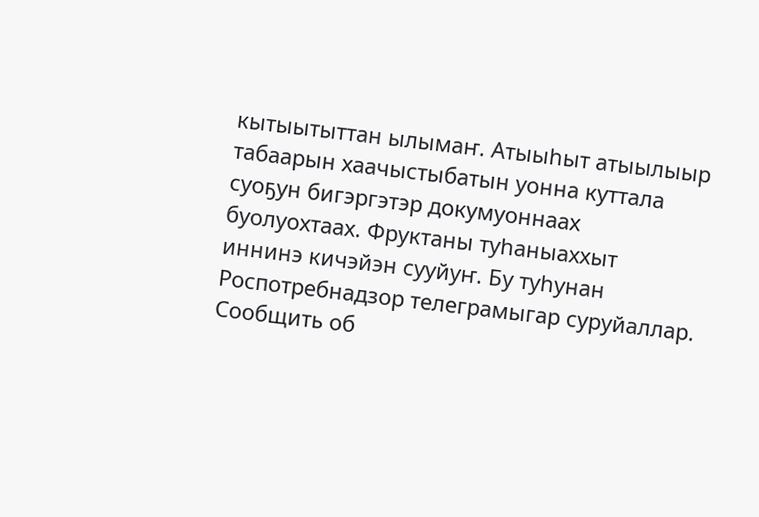кытыытыттан ылымаҥ. Атыыһыт атыылыыр табаарын хаачыстыбатын уонна куттала суоҕун бигэргэтэр докумуоннаах буолуохтаах. Фруктаны туһаныаххыт иннинэ кичэйэн сууйуҥ. Бу туһунан Роспотребнадзор телеграмыгар суруйаллар.
Сообщить об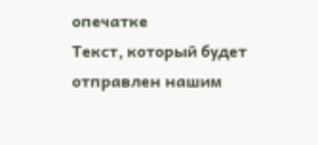опечатке
Текст, который будет отправлен нашим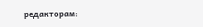редакторам: